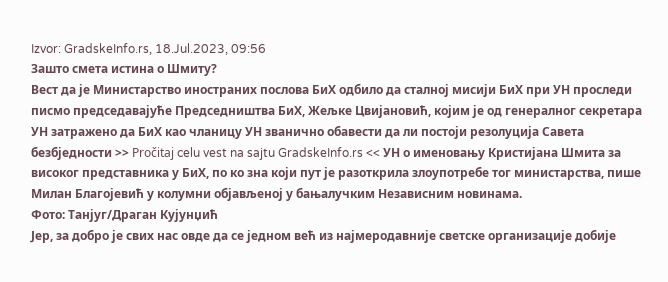Izvor: GradskeInfo.rs, 18.Jul.2023, 09:56
Зашто смета истина о Шмиту?
Вест да је Министарство иностраних послова БиХ одбило да сталној мисији БиХ при УН проследи писмо председавајуће Председништва БиХ, Жељке Цвијановић, којим је од генералног секретара УН затражено да БиХ као чланицу УН званично обавести да ли постоји резолуција Савета безбједности >> Pročitaj celu vest na sajtu GradskeInfo.rs << УН о именовању Кристијана Шмита за високог представника у БиХ, по ко зна који пут је разоткрила злоупотребе тог министарства, пише Милан Благојевић у колумни објављеној у бањалучким Независним новинама.
Фото: Танјуг/Драган Кујунџић
Јер, за добро је свих нас овде да се једном већ из најмеродавније светске организације добије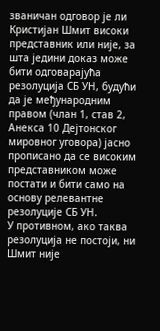званичан одговор је ли Кристијан Шмит високи представник или није, за шта једини доказ може бити одговарајућа резолуција СБ УН, будући да је међународним правом (члан 1, став 2, Анекса 10 Дејтонског мировног уговора) јасно прописано да се високим представником може постати и бити само на основу релевантне резолуције СБ УН.
У противном, ако таква резолуција не постоји, ни Шмит није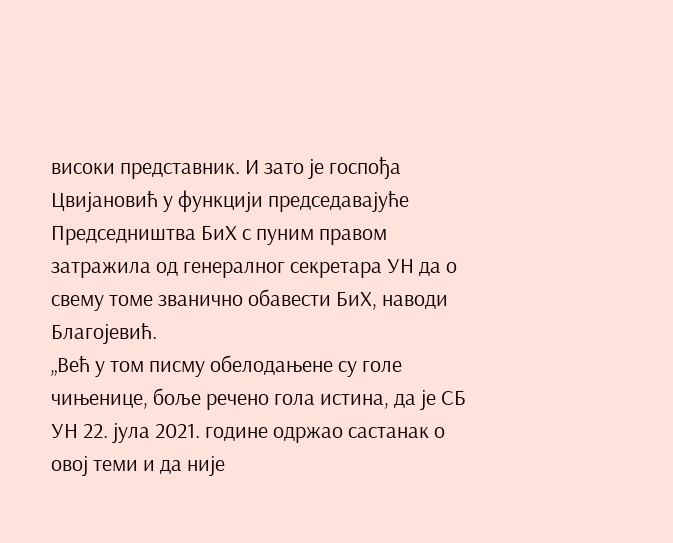високи представник. И зато је госпођа Цвијановић у функцији председавајуће Председништва БиХ с пуним правом затражила од генералног секретара УН да о свему томе званично обавести БиХ, наводи Благојевић.
„Већ у том писму обелодањене су голе чињенице, боље речено гола истина, да је СБ УН 22. јула 2021. године одржао састанак о овој теми и да није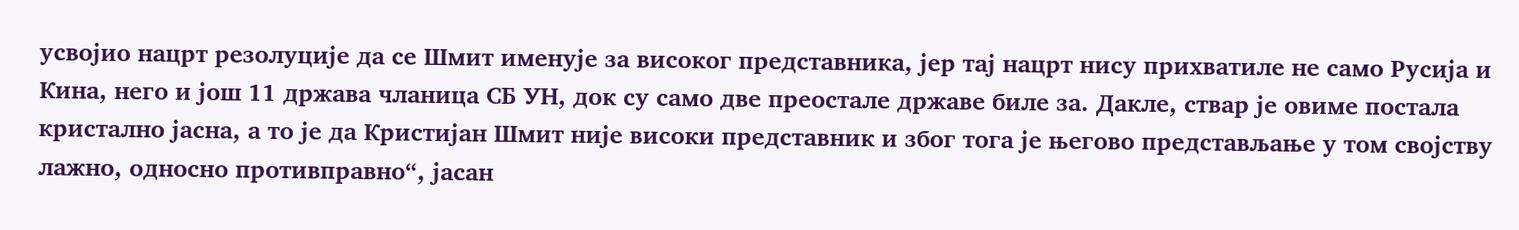усвојио нацрт резолуције да се Шмит именује за високог представника, јер тај нацрт нису прихватиле не само Русија и Кина, него и још 11 држава чланица СБ УН, док су само две преостале државе биле за. Дакле, ствар је овиме постала кристално јасна, а то је да Кристијан Шмит није високи представник и због тога је његово представљање у том својству лажно, односно противправно“, јасан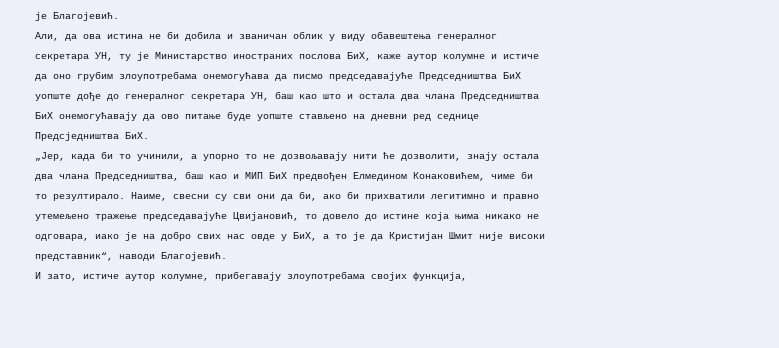је Благојевић.
Али, да ова истина не би добила и званичан облик у виду обавештења генералног секретара УН, ту је Министарство иностраних послова БиХ, каже аутор колумне и истиче да оно грубим злоупотребама онемогућава да писмо председавајуће Председништва БиХ уопште дође до генералног секретара УН, баш као што и остала два члана Председништва БиХ онемогућавају да ово питање буде уопште стављено на дневни ред седнице Предсједништва БиХ.
„Јер, када би то учинили, а упорно то не дозвољавају нити ће дозволити, знају остала два члана Председништва, баш као и МИП БиХ предвођен Елмедином Конаковићем, чиме би то резултирало. Наиме, свесни су сви они да би, ако би прихватили легитимно и правно утемељено тражење председавајуће Цвијановић, то довело до истине која њима никако не одговара, иако је на добро свих нас овде у БиХ, а то је да Кристијан Шмит није високи представник“, наводи Благојевић.
И зато, истиче аутор колумне, прибегавају злоупотребама својих функција,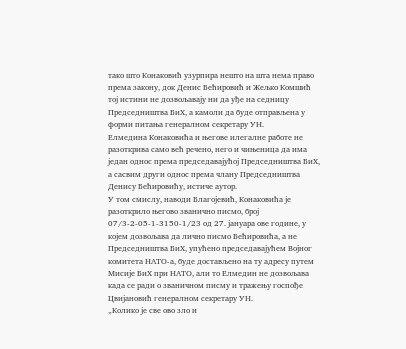тако што Конаковић узурпира нешто на шта нема право према закону, док Денис Бећировић и Жељко Комшић тој истини не дозвољавају ни да уђе на седницу Председништва БиХ, а камоли да буде отправљена у форми питања генералном секретару УН.
Елмедина Конаковића и његове илегалне работе не разоткрива само већ речено, него и чињеница да има један однос према председавајућој Председништва БиХ, а сасвим други однос према члану Председништва Денису Бећировићу, истиче аутор.
У том смислу, наводи Благојевић, Конаковића је разоткрило његово званично писмо, број 07/3-2-05-1-3150-1/23 од 27. јануара ове године, у којем дозвољава да лично писмо Бећировића, а не Председништва БиХ, упућено председавајућем Војног комитета НАТО-а, буде достављено на ту адресу путем Мисије БиХ при НАТО, али то Елмедин не дозвољава када се ради о званичном писму и тражењу госпође Цвијановић генералном секретару УН.
„Колико је све ово зло и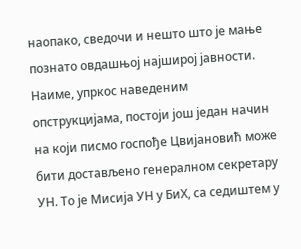наопако, сведочи и нешто што је мање познато овдашњој најширој јавности. Наиме, упркос наведеним опструкцијама, постоји још један начин на који писмо госпође Цвијановић може бити достављено генералном секретару УН. То је Мисија УН у БиХ, са седиштем у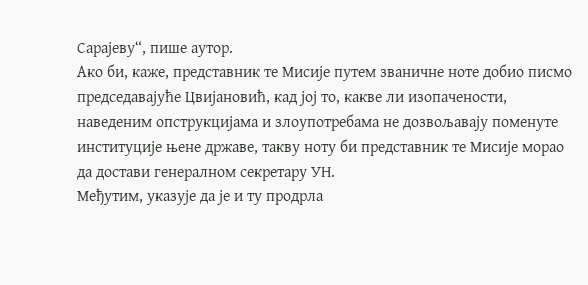Сарајеву“, пише аутор.
Ако би, каже, представник те Мисије путем званичне ноте добио писмо председавајуће Цвијановић, кад јој то, какве ли изопачености, наведеним опструкцијама и злоупотребама не дозвољавају поменуте институције њене државе, такву ноту би представник те Мисије морао да достави генералном секретару УН.
Међутим, указује да је и ту продрла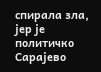спирала зла, јер је политичко Сарајево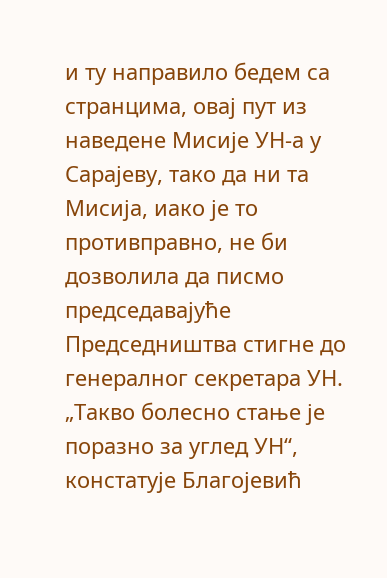и ту направило бедем са странцима, овај пут из наведене Мисије УН-а у Сарајеву, тако да ни та Мисија, иако је то противправно, не би дозволила да писмо председавајуће Председништва стигне до генералног секретара УН.
„Такво болесно стање је поразно за углед УН“, констатује Благојевић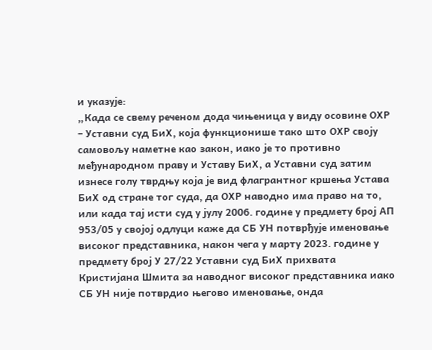и указује:
„Када се свему реченом дода чињеница у виду осовине ОХР – Уставни суд БиХ, која функционише тако што ОХР своју самовољу наметне као закон, иако је то противно међународном праву и Уставу БиХ, а Уставни суд затим изнесе голу тврдњу која је вид флагрантног кршења Устава БиХ од стране тог суда, да ОХР наводно има право на то, или када тај исти суд у јулу 2006. године у предмету број АП 953/05 у својој одлуци каже да СБ УН потврђује именовање високог представника, након чега у марту 2023. године у предмету број У 27/22 Уставни суд БиХ прихвата Кристијана Шмита за наводног високог представника иако СБ УН није потврдио његово именовање, онда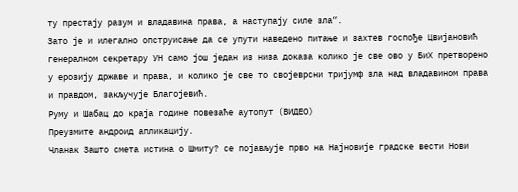ту престају разум и владавина права, а наступају силе зла“.
Зато је и илегално опструисање да се упути наведено питање и захтев госпође Цвијановић генералном секретару УН само још један из низа доказа колико је све ово у БиХ претворено у ерозију државе и права, и колико је све то својеврсни тријумф зла над владавином права и правдом, закључује Благојевић.
Руму и Шабац до краја године повезаће аутопут (ВИДЕО)
Преузмите андроид апликацију.
Чланак Зашто смета истина о Шмиту? се појављује прво на Најновије градске вести Нови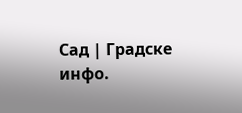Сад | Градске инфо.